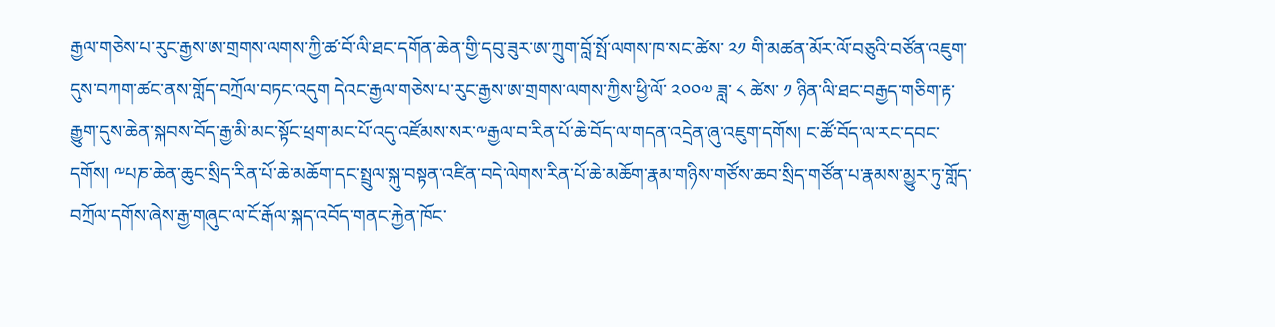རྒྱལ་གཅེས་པ་རུང་རྒྱས་ཨ་གྲགས་ལགས་ཀྱི་ཚ་བོ་ལི་ཐང་དགོན་ཆེན་གྱི་དབུ་ཟུར་ཨ་ཀྲུག་བློ་སྤོ་ལགས་ཁ་སང་ཚེས་ ༢༡ གི་མཚན་མོར་ལོ་བཅུའི་བཙོན་འཇུག་དུས་བཀག་ཚང་ནས་གློད་བཀྲོལ་བཏང་འདུག དེའང་རྒྱལ་གཅེས་པ་རུང་རྒྱས་ཨ་གྲགས་ལགས་ཀྱིས་ཕྱི་ལོ་ ༢༠༠༧ ཟླ་ ༨ ཚེས་ ༡ ཉིན་ལི་ཐང་བརྒྱད་གཅིག་རྟ་རྒྱུག་དུས་ཆེན་སྐབས་བོད་རྒྱ་མི་མང་སྟོང་ཕྲག་མང་པོ་འདུ་འཛོམས་སར་༸རྒྱལ་བ་རིན་པོ་ཆེ་བོད་ལ་གདན་འདྲེན་ཞུ་འཇུག་དགོས། ང་ཚོ་བོད་ལ་རང་དབང་དགོས། ༸པཎ་ཆེན་ཆུང་སྲིད་རིན་པོ་ཆེ་མཆོག་དང་སྤྲུལ་སྐུ་བསྟན་འཛིན་བདེ་ལེགས་རིན་པོ་ཆེ་མཆོག་རྣམ་གཉིས་གཙོས་ཆབ་སྲིད་གཙོན་པ་རྣམས་མྱུར་ཏུ་གློད་བཀྲོལ་དགོས་ཞེས་རྒྱ་གཞུང་ལ་ངོ་རྒོལ་སྐད་འབོད་གནང་རྐྱེན་ཁོང་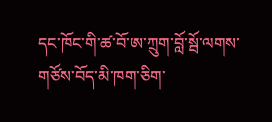དང་ཁོང་གི་ཚ་བོ་ཨ་ཀྲུག་བློ་སྦོ་ལགས་གཙོས་བོད་མི་ཁག་ཅིག་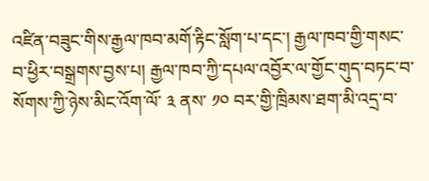འཛིན་བཟུང་གིས་རྒྱལ་ཁབ་མགོ་རྟིང་སློག་པ་དང་། རྒྱལ་ཁབ་གྱི་གསང་བ་ཕྱིར་བསྒྲགས་བྱས་པ། རྒྱལ་ཁབ་ཀྱི་དཔལ་འབྱོར་ལ་གྱོང་གུད་བཏང་བ་སོགས་ཀྱི་ཉེས་མིང་འོག་ལོ་ ༣ ནས་ ༡༠ བར་གྱི་ཁྲིམས་ཐག་མི་འདྲ་བ་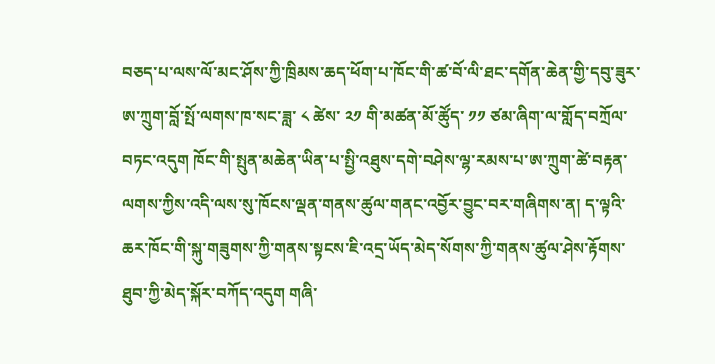བཅད་པ་ལས་ལོ་མང་ཤོས་ཀྱི་ཁྲིམས་ཆད་ཕོག་པ་ཁོང་གི་ཚ་བོ་ལི་ཐང་དགོན་ཆེན་གྱི་དབུ་ཟུར་ཨ་ཀྲུག་བློ་སྤོ་ལགས་ཁ་སང་ཟླ་ ༨ ཚེས་ ༢༡ གི་མཚན་མོ་ཚོུད་ ༡༡ ཙམ་ཞིག་ལ་གློད་བཀྲོལ་བཏང་འདུག ཁོང་གི་སྤུན་མཆེན་ཡིན་པ་སྤྱི་འཐུས་དགེ་བཤེས་ལྷ་རམས་པ་ཨ་ཀྲུག་ཚེ་བརྟན་ལགས་ཀྱིས་འདི་ལས་སུ་ཁོངས་ལྡན་གནས་ཚུལ་གནང་འབྱོར་བྱུང་བར་གཞིགས་ན། ད་ལྟའི་ཆར་ཁོང་གི་སྐུ་གཟུགས་ཀྱི་གནས་སྟངས་ཇི་འདྲ་ཡོད་མེད་སོགས་ཀྱི་གནས་ཚུལ་ཤེས་རྟོགས་ཐུབ་ཀྱི་མེད་སྐོར་བཀོད་འདུག གཞི་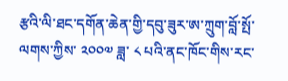རྩའི་ལི་ཐང་དགོན་ཆེན་གྱི་དབུ་ཟུར་ཨ་ཀྲུག་བློ་སྤོ་ལགས་ཀྱིས་ ༢༠༠༧ ཟླ་ ༨ པའི་ནང་ཁོང་གིས་རང་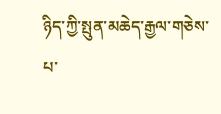ཉིད་ཀྱི་སྤུན་མཆེད་རྒྱལ་གཅེས་པ་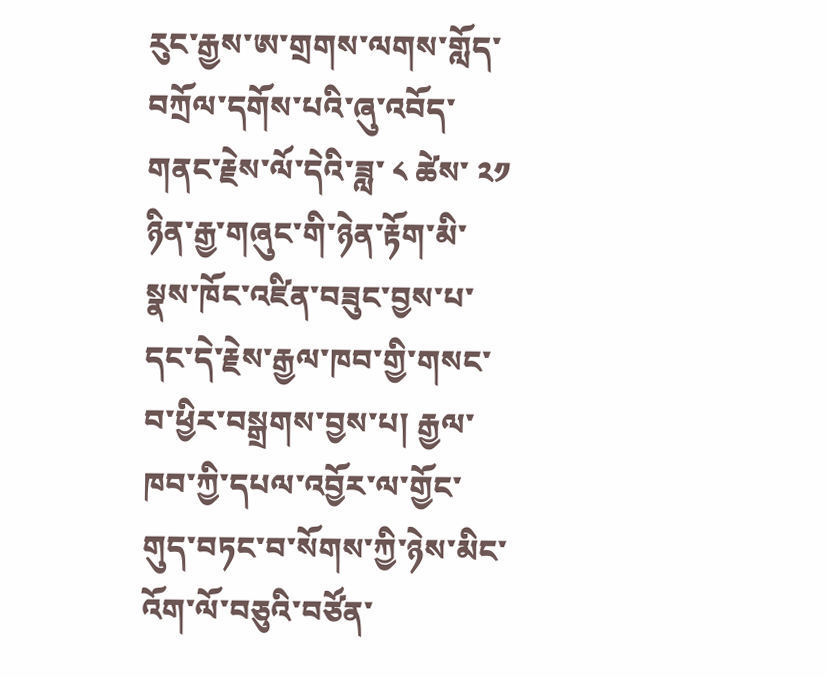རུང་རྒྱས་ཨ་གྲགས་ལགས་གློད་བཀྲོལ་དགོས་པའི་ཞུ་འབོད་གནང་རྗེས་ལོ་དེའི་ཟླ་ ༨ ཚེས་ ༢༡ ཉིན་རྒྱ་གཞུང་གི་ཉེན་རྟོག་མི་སྣས་ཁོང་འཛིན་བཟུང་བྱས་པ་དང་དེ་རྗེས་རྒྱལ་ཁབ་གྱི་གསང་བ་ཕྱིར་བསྒྲགས་བྱས་པ། རྒྱལ་ཁབ་ཀྱི་དཔལ་འབྱོར་ལ་གྱོང་གུད་བཏང་བ་སོགས་ཀྱི་ཉེས་མིང་འོག་ལོ་བཅུའི་བཙོན་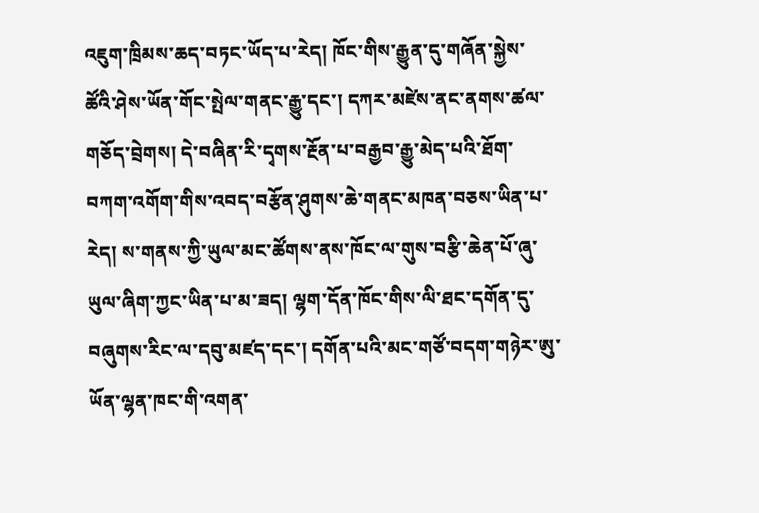འཇུག་ཁྲིམས་ཆད་བཏང་ཡོད་པ་རེད། ཁོང་གིས་རྒྱུན་དུ་གཞོན་སྐྱེས་ཚོའི་ཤེས་ཡོན་གོང་སྤེལ་གནང་རྒྱུ་དང་། དཀར་མཛེས་ནང་ནགས་ཚལ་གཅོད་བྲེགས། དེ་བཞིན་རི་དྭགས་རྔོན་པ་བརྒྱབ་རྒྱུ་མེད་པའི་ཐོག་བཀག་འགོག་གིས་འབད་བརྩོན་ཤུགས་ཆེ་གནང་མཁན་བཅས་ཡིན་པ་རེད། ས་གནས་ཀྱི་ཡུལ་མང་ཚོགས་ནས་ཁོང་ལ་གུས་བརྩི་ཆེན་པོ་ཞུ་ཡུལ་ཞིག་ཀྱང་ཡིན་པ་མ་ཟད། ལྷག་དོན་ཁོང་གིས་ལི་ཐང་དགོན་དུ་བཞུགས་རིང་ལ་དབུ་མཛད་དང་། དགོན་པའི་མང་གཙོ་བདག་གཉེར་ཨུ་ཡོན་ལྷན་ཁང་གི་འགན་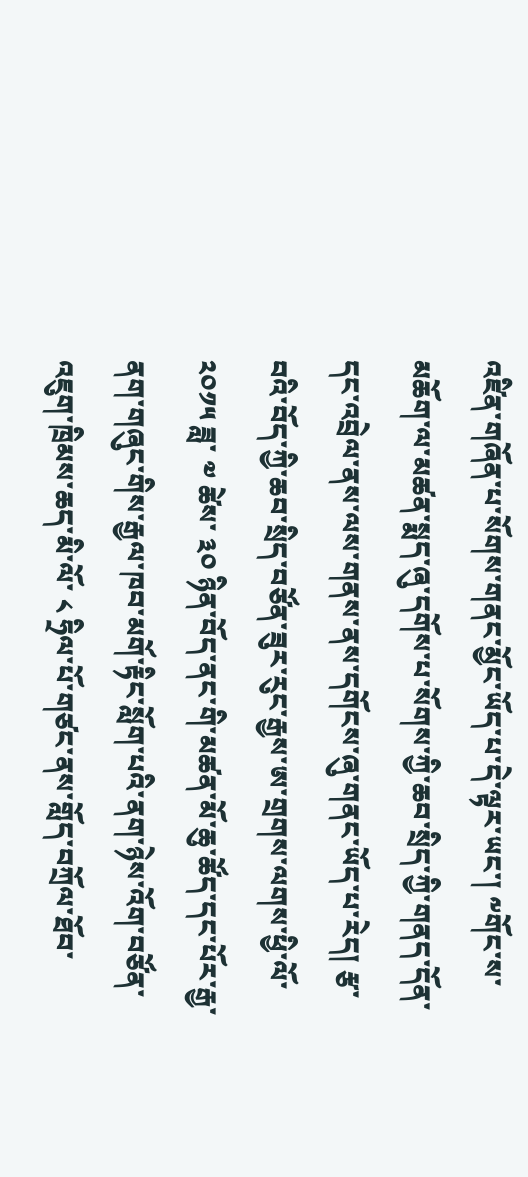འཛིན་གཞོན་པ་སོགས་གནང་མྱོང་ཡོད་པ་དེ་ལྟར་ཡང་། ༸གོང་ས་མཆོག་ལ་མཚན་སྨད་ཞུ་དགོས་པ་སོགས་ཀྱི་ཆབ་སྲིད་ཀྱི་གནད་དོན་དང་འབྲེལ་ནས་ལས་གནས་ནས་དགོངས་ཞུ་གནང་ཡོད་པ་རེད། རྩ་བའི་བོད་ཀྱི་ཆབ་སྲིད་བཙོན་ཟུར་རུང་རྒྱས་ཨ་གྲགས་ལགས་ཕྱི་ལོ་ ༢༠༡༥ ཟླ་ ༧ ཚེས་ ༣༠ ཉིན་བོད་ནང་གི་མཚན་མོ་ཆུ་ཚོད་དང་པོར་རྒྱ་ནག་གཞུང་གིས་རྒྱལ་ཁབ་མགོ་རྟིང་སློག་པའི་ནག་ཉེས་འོག་བཙོན་འཇུག་ཁྲིམས་ཆད་མི་ལོ་ ༨ ཧྲིལ་པོ་གཙང་ནས་གློད་བཀྲོལ་ཐོབ་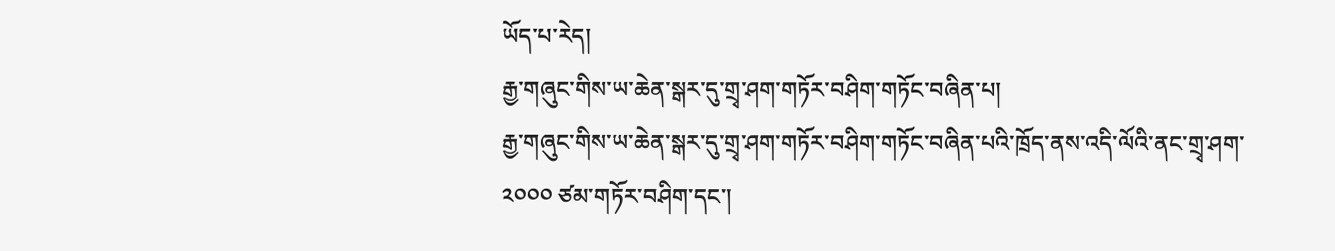ཡོད་པ་རེད།
རྒྱ་གཞུང་གིས་ཡ་ཆེན་སྒར་དུ་གྲྭ་ཤག་གཏོར་བཤིག་གཏོང་བཞིན་པ།
རྒྱ་གཞུང་གིས་ཡ་ཆེན་སྒར་དུ་གྲྭ་ཤག་གཏོར་བཤིག་གཏོང་བཞིན་པའི་ཁྲོད་ནས་འདི་ལོའི་ནང་གྲྭ་ཤག་ ༢༠༠༠ ཙམ་གཏོར་བཤིག་དང་།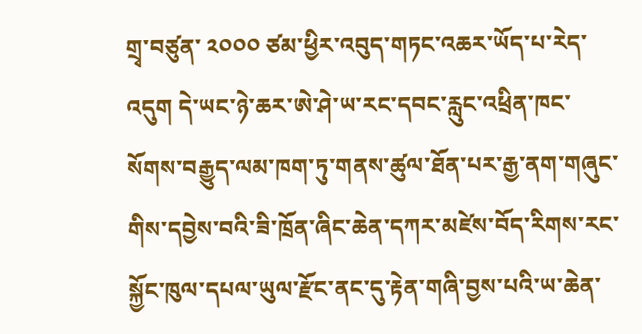གྲྭ་བཙུན་ ༢༠༠༠ ཙམ་ཕྱིར་འབུད་གཏང་འཆར་ཡོད་པ་རེད་འདུག དེ་ཡང་ཉེ་ཆར་ཨེ་ཤེ་ཡ་རང་དབང་རླུང་འཕྲིན་ཁང་སོགས་བརྒྱུད་ལམ་ཁག་ཏུ་གནས་ཚུལ་ཐོན་པར་རྒྱ་ནག་གཞུང་གིས་དབྱེས་བའི་ཟི་ཁྲོན་ཞིང་ཆེན་དཀར་མཛེས་བོད་རིགས་རང་སྐྱོང་ཁུལ་དཔལ་ཡུལ་རྫོང་ནང་དུ་རྟེན་གཞི་བྱས་པའི་ཡ་ཆེན་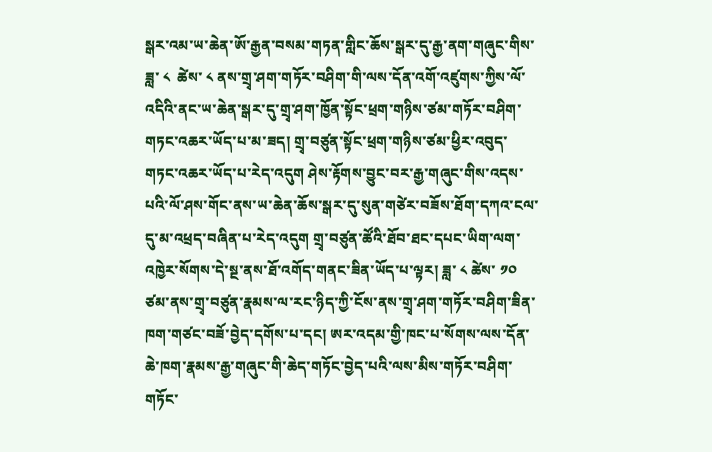སྒར་འམ་ཡ་ཆེན་ཨོ་རྒྱན་བསམ་གཏན་གླིང་ཆོས་སྒར་དུ་རྒྱ་ནག་གཞུང་གིས་ཟླ་ ༨  ཚེས་ ༨ ནས་གྲྭ་ཤག་གཏོར་བཤིག་གི་ལས་དོན་འགོ་འཛུགས་ཀྱིས་ལོ་འདིའི་ནང་ཡ་ཆེན་སྒར་དུ་གྲྭ་ཤག་ཁྱོན་སྟོང་ཕྲག་གཉིས་ཙམ་གཏོར་བཤིག་གཏང་འཆར་ཡོད་པ་མ་ཟད། གྲྭ་བཙུན་སྟོང་ཕྲག་གཉིས་ཙམ་ཕྱིར་འབུད་གཏང་འཆར་ཡོད་པ་རེད་འདུག ཤེས་རྟོགས་བྱུང་བར་རྒྱ་གཞུང་གིས་འདས་པའི་ལོ་ཤས་གོང་ནས་ཡ་ཆེན་ཆོས་སྒར་དུ་སུན་གཙེར་བཟོས་ཐོག་དཀའ་ངལ་དུ་མ་འཕྲད་བཞིན་པ་རེད་འདུག གྲྭ་བཙུན་ཚོའི་ཐོབ་ཐང་དཔང་ཡིག་ལག་འཁྱེར་སོགས་དེ་སྔ་ནས་ཐོ་འགོད་གནང་ཟིན་ཡོད་པ་ལྟར། ཟླ་ ༨ ཚེས་ ༡༠ ཙམ་ནས་གྲྭ་བཙུན་རྣམས་ལ་རང་ཉིད་ཀྱི་ངོས་ནས་གྲྭ་ཤག་གཏོར་བཤིག་ཟིན་ཁག་གཙང་བཟོ་བྱེད་དགོས་པ་དང། ཨར་འདམ་གྱི་ཁང་པ་སོགས་ལས་དོན་ཆེ་ཁག་རྣམས་རྒྱ་གཞུང་གི་ཆེད་གཏོང་བྱེད་པའི་ལས་མིས་གཏོར་བཤིག་གཏོང་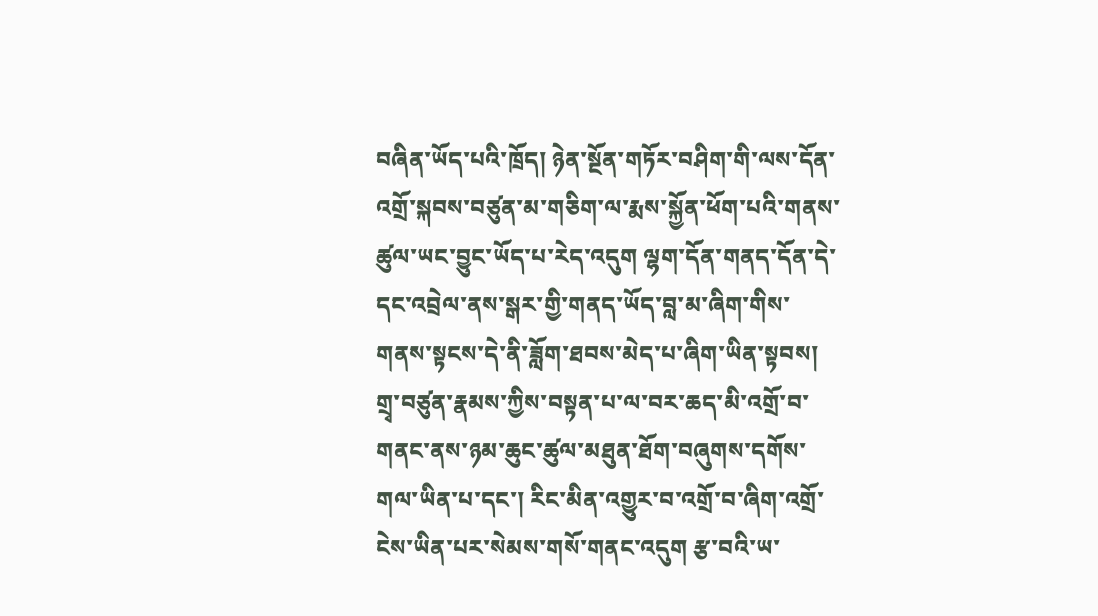བཞིན་ཡོད་པའི་ཁྲོད། ཉེན་སྔོན་གཏོར་བཤིག་གི་ལས་དོན་འགྲོ་སྐབས་བཙུན་མ་གཅིག་ལ་རྨས་སྐྱོན་ཕོག་པའི་གནས་ཚུལ་ཡང་བྱུང་ཡོད་པ་རེད་འདུག ལྷག་དོན་གནད་དོན་དེ་དང་འབྲེལ་ནས་སྒར་གྱི་གནད་ཡོད་བླ་མ་ཞིག་གིས་གནས་སྟངས་དེ་ནི་ཟློག་ཐབས་མེད་པ་ཞིག་ཡིན་སྟབས། གྲྭ་བཙུན་རྣམས་ཀྱིས་བསྟན་པ་ལ་བར་ཆད་མི་འགྲོ་བ་གནང་ནས་ཉམ་ཆུང་ཚུལ་མཐུན་ཐོག་བཞུགས་དགོས་གལ་ཡིན་པ་དང་། རིང་མིན་འགྱུར་བ་འགྲོ་བ་ཞིག་འགྲོ་ངེས་ཡིན་པར་སེམས་གསོ་གནང་འདུག རྩ་བའི་ཡ་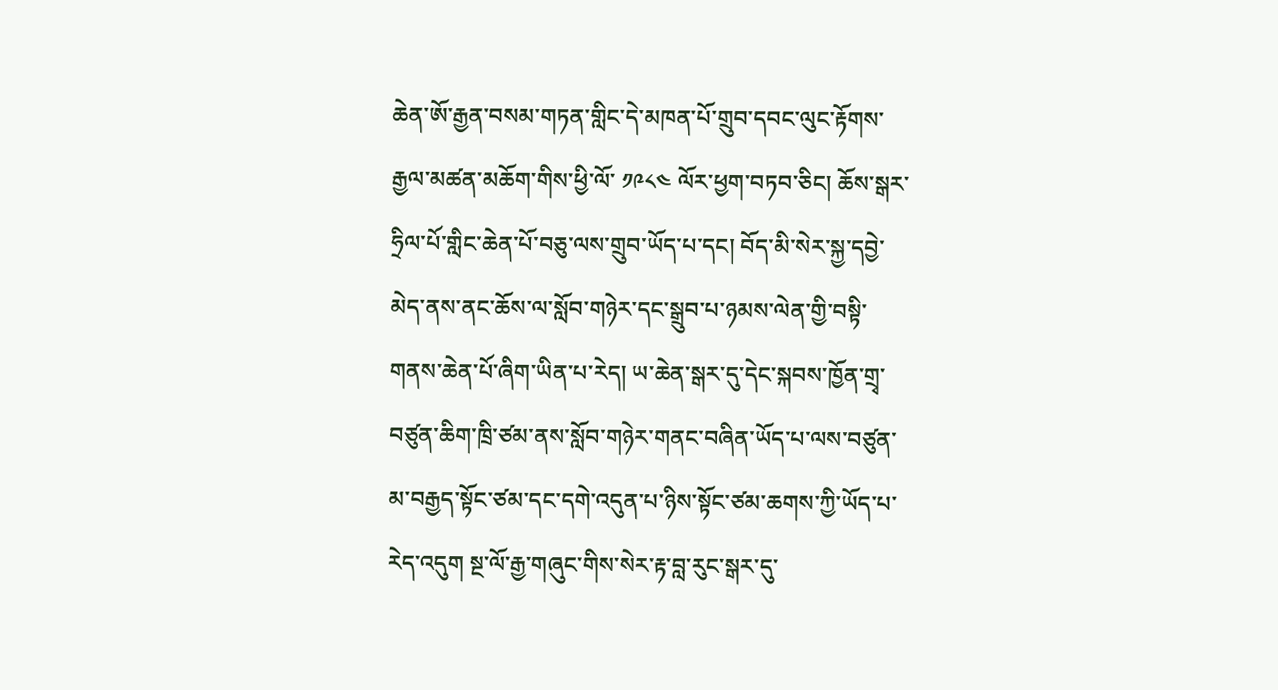ཆེན་ཨོ་རྒྱན་བསམ་གཏན་གླིང་དེ་མཁན་པོ་གྲུབ་དབང་ལུང་རྟོགས་རྒྱལ་མཚན་མཆོག་གིས་ཕྱི་ལོ་ ༡༩༨༤ ལོར་ཕྱག་བཏབ་ཅིང། ཆོས་སྒར་ཧྲིལ་པོ་གླིང་ཆེན་པོ་བཅུ་ལས་གྲུབ་ཡོད་པ་དང། བོད་མི་སེར་སྐྱ་དབྱེ་མེད་ནས་ནང་ཆོས་ལ་སློབ་གཉེར་དང་སྒྲུབ་པ་ཉམས་ལེན་གྱི་བསྟི་གནས་ཆེན་པོ་ཞིག་ཡིན་པ་རེད། ཡ་ཆེན་སྒར་དུ་དེང་སྐབས་ཁྱོན་གྲྭ་བཙུན་ཆིག་ཁྲི་ཙམ་ནས་སློབ་གཉེར་གནང་བཞིན་ཡོད་པ་ལས་བཙུན་མ་བརྒྱད་སྟོང་ཙམ་དང་དགེ་འདུན་པ་ཉིས་སྟོང་ཙམ་ཆགས་ཀྱི་ཡོད་པ་རེད་འདུག སྔ་ལོ་རྒྱ་གཞུང་གིས་སེར་རྟ་བླ་རུང་སྒར་དུ་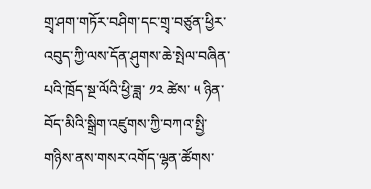གྲྭ་ཤག་གཏོར་བཤིག་དང་གྲྭ་བཙུན་ཕྱིར་འབུད་ཀྱི་ལས་དོན་ཤུགས་ཆེ་སྤེལ་བཞིན་པའི་ཁྲོད་སྔ་ལོའི་ཕྱི་ཟླ་ ༡༢ ཚེས་ ༥ ཉིན་བོད་མིའི་སྒྲིག་འཛུགས་ཀྱི་བཀའ་སྤྱི་གཉིས་ནས་གསར་འགོད་ལྷན་ཚོགས་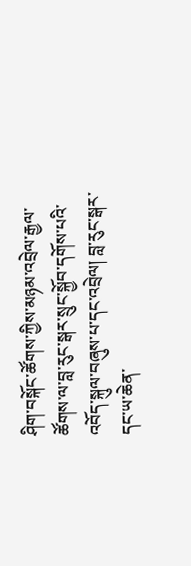ཤིག་བསྐོང་ཚོགས་ཀྱིས་མཉམ་འབྲེལ་རྒྱལ་ཚོགས་ལ་བླ་རུང་སྒར་སྲུང་སྐྱོབ་དགོས་པའི་འབོད་སྐུལ་བཞུས་པ་དང་འབྲེལ། བླ་རུང་སྒར་དང་ཡ་ཆེན་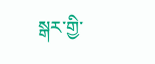སྒར་གྱི་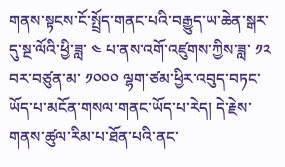གནས་སྟངས་ངོ་སྤྲོད་གནང་པའི་བརྒྱུད་ཡ་ཆེན་སྒར་དུ་སྔ་ལོའི་ཕྱི་ཟླ་ ༤ པ་ནས་འགོ་འཛུགས་ཀྱིས་ཟླ་ ༡༢ བར་བཙུན་མ་ ༡༠༠༠ ལྷག་ཙམ་ཕྱིར་འབུད་བཏང་ཡོད་པ་མངོན་གསལ་གནང་ཡོད་པ་རེད། དེ་རྗེས་གནས་ཚུལ་རིམ་པ་ཐོན་པའི་ནང་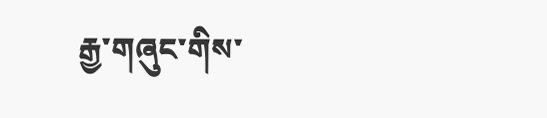རྒྱ་གཞུང་གིས་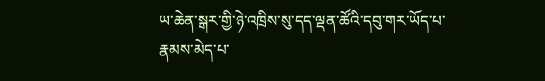ཡ་ཆེན་སྒར་གྱི་ཉེ་འཁྲིས་སུ་དད་ལྡན་ཚོའི་དབུ་གར་ཡོད་པ་རྣམས་མེད་པ་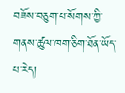བཟོས་བཅུག་པ་སོགས་ཀྱི་གནས་ཚུལ་ཁག་ཅིག་ཐོན་ཡོད་པ་རེད།